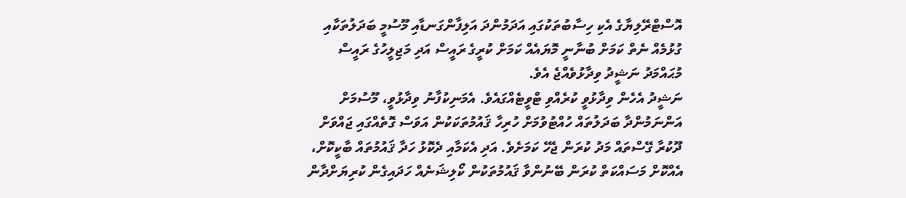އޮސްޓްރޭލިޔާގެ އެކި ހިސާބުތަކުގައި އަދަމުންދަ އަލިފާންގަނޑާއި މޫސުމީ ބަދަލުތަކާއި ގުޅުމެއް ނެތް ކަމަށް ބުނާނީ މޮޔައެއް ކަމަށް ކުރީގެ ރައީސް އަދި މަޖިލީހުގެ ރައީސް މުޙައްމަދު ނަޝީދު ވިދާޅުވެއްޖެ އެވެ.
ނަޝީދު އެހެން ވިދާޅުވީ ކުރެއްވި ޓްވީޓެއްގައެވެ. އެމަނިކުފާނު ވިދާޅުވީ، މޫސުމަށް އަންނަމުންދާ ބަދަލުތައް ހުއްޓުވުމަށް ހުރިހާ ޤައުމުތަކަކުން އަވަސް ގޮތެއްގައި ޖައްވަށް ދޫކުރާ ގޭސްތައް މަދު ކުރަން ޖެހޭ ކަމަށެވެ. އަދި އެކަމާއި ދެކޮޅު ހަދާ ޤައުމުތައް ބާކީކޮށް، އެއްކޮށް މަސައްކަތް ކުރަން ބޭނުންވާ ޤައުމުތަކުން ކޯލިޝަނެއް ހަދައިގެން ކުރިޔަށްދާން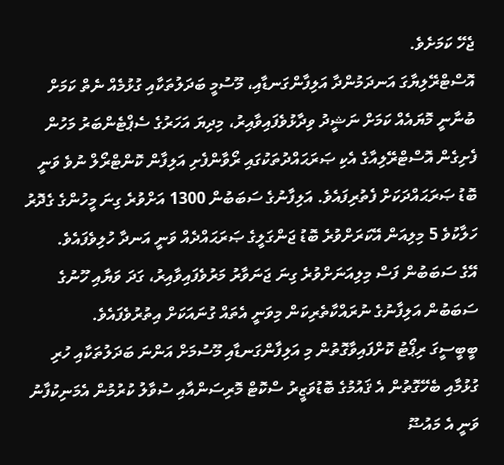ޖެހޭ ކަމަށެވެ.
އޮސްޓްރޭލިޔާގަ އަނދަމުންދާ އަލިފާންގަނޑާއި، މޫސުމީ ބަދަލުތަކާއި ގުޅުމެއް ނެތް ކަމަށް ބުނާނީ މޮޔައެއް ކަމަށް ނަޝީދު ވިދާޅުވެފައިވާއިރު، މިދިޔަ އަހަރުގެ ސެޕްޓެންބަރު މަހުން ފެށިގެން އޮސްޓްރޭލިއާގެ އެކި ޞަރަޙައްދުތަކުގައި ރޯވާންފެށި އަލިފާން ކޮންޓްރޯލް ނުވެ ވަނީ ބޮޑު ޞަރަޙައްދަކަށް ފެތުރިފައެވެ. އަލިފާނުގެ ސަބަބުން 1300 އަށްވުރެ ގިނަ މީހުންގެ ގެދޮރު ހަލާކުވެ 5 މިލިއަން އޭކަރަށްވުރެ ބޮޑު ޖަންގަލީގެ ޞަރަޙައްދެއް ވަނީ އަނދާ ހުލިވެފައެވެ.
އޭގެ ސަބަބުން ފަސް މިލިއަނަށްވުރެ ގިނަ ޖަނަވާރު މަރުވެފައިވާއިރު، ގަދަ ވަޔާއި ހޫނުގެ ސަބަބުން އަލިފާނުގެ ނުރައްކާތެރިކަން މިވަނީ އެތައް ގުނައަކަށް އިތުރުވެފައެވެ.
ބީބީސީގަ ރިޕޯޓު ކޮށްފައިވާގޮތުން މި އަލިފާންގަނޑާއި މޫސުމަށް އަންނަ ބަދަލުތަކާއި ހުރި ގުޅުމާއި ބެހޭގޮތުން އެ ޤައުމުގެ ބޮޑުވަޒީރު ސްކޮޓް މޮރިސަންއާއި ސުވާލު ކުރުމުން އެމަނިކުފާނު ވަނީ އެ މައުޟޫ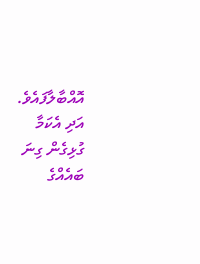އޮއްބާލާފައެވެ. އަދި އެކަމާ ގުޅިގެން ގިނަ ބައެއްގެ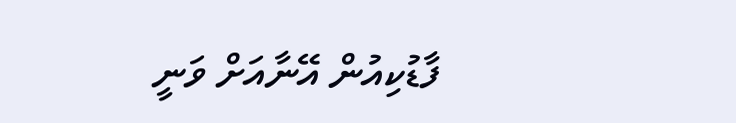ފާޑުކިއުން އޭނާއަށް ވަނީ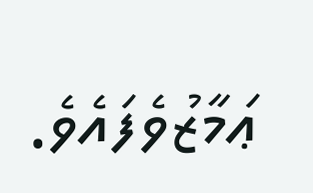ޢަމާޒުވެފައެވެ.